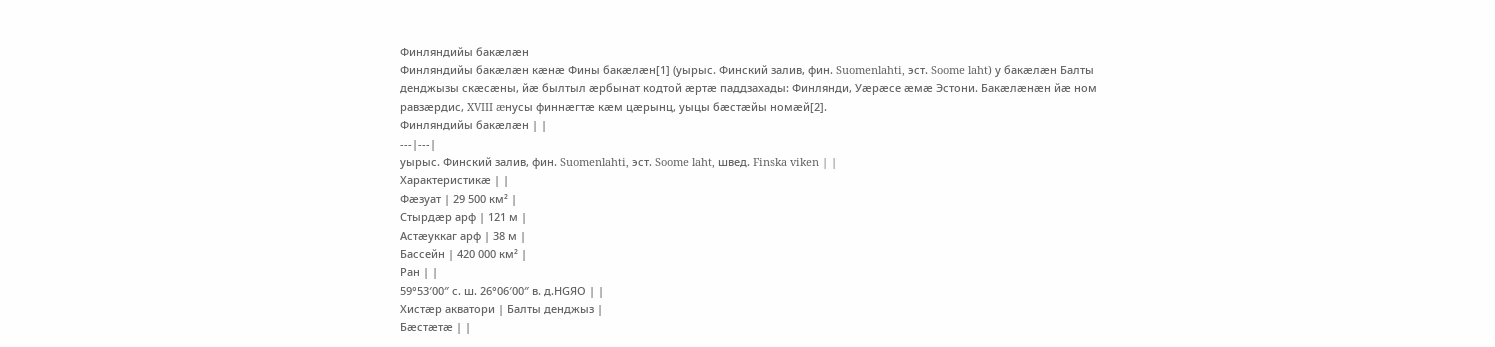Финляндийы бакæлæн
Финляндийы бакæлæн кæнæ Фины бакæлæн[1] (уырыс. Финский залив, фин. Suomenlahti, эст. Soome laht) у бакæлæн Балты денджызы скæсæны, йæ былтыл æрбынат кодтой æртæ паддзахады: Финлянди, Уæрæсе æмæ Эстони. Бакæлæнæн йæ ном равзæрдис, XVIII æнусы финнæгтæ кæм цæрынц, уыцы бæстæйы номæй[2].
Финляндийы бакæлæн | |
---|---|
уырыс. Финский залив, фин. Suomenlahti, эст. Soome laht, швед. Finska viken | |
Характеристикæ | |
Фæзуат | 29 500 км² |
Стырдæр арф | 121 м |
Астæуккаг арф | 38 м |
Бассейн | 420 000 км² |
Ран | |
59°53′00″ с. ш. 26°06′00″ в. д.HGЯO | |
Хистæр акватори | Балты денджыз |
Бæстæтæ | |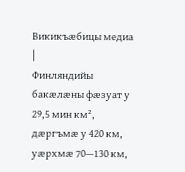Викикъæбицы медиа |
Финляндийы бакæлæны фæзуат у 29,5 мин км², дæргъмæ у 420 км, уæрхмæ 70—130 км,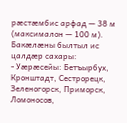рæстæмбис арфад — 38 м (максималон — 100 м).
Бакæлæны былтыл ис цалдæр сахары:
- Уæрæсейы: Бетъырбух, Кронштадт, Сестрорецк, Зеленогорск, Приморск, Ломоносов,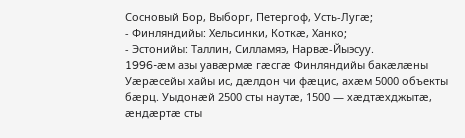Сосновый Бор, Выборг, Петергоф, Усть-Лугæ;
- Финляндийы: Хельсинки, Коткæ, Ханко;
- Эстонийы: Таллин, Силламяэ, Нарвæ-Йыэсуу.
1996-æм азы уавæрмæ гæсгæ Финляндийы бакæлæны Уæрæсейы хайы ис, дæлдон чи фæцис, ахæм 5000 объекты бæрц. Уыдонæй 2500 сты наутæ, 1500 — хæдтæхджытæ, æндæртæ сты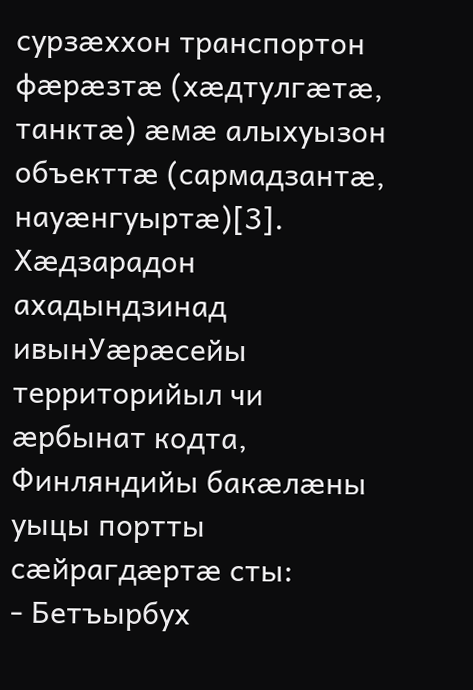сурзæххон транспортон фæрæзтæ (хæдтулгæтæ, танктæ) æмæ алыхуызон объекттæ (сармадзантæ, науæнгуыртæ)[3].
Хæдзарадон ахадындзинад
ивынУæрæсейы территорийыл чи æрбынат кодта, Финляндийы бакæлæны уыцы портты сæйрагдæртæ сты:
- Бетъырбух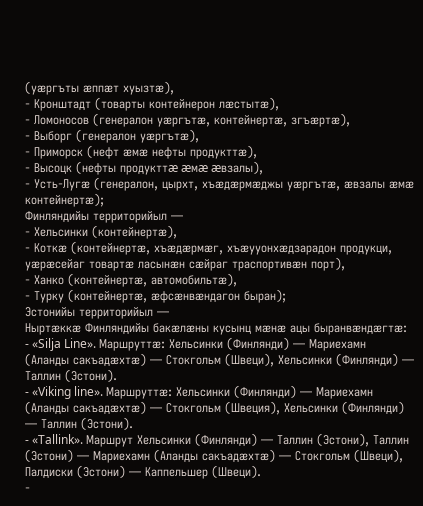(уæргъты æппæт хуызтæ),
- Кронштадт (товарты контейнерон лæстытæ),
- Ломоносов (генералон уæргътæ, контейнертæ, згъæртæ),
- Выборг (генералон уæргътæ),
- Приморск (нефт æмæ нефты продукттæ),
- Высоцк (нефты продукттæ æмæ æвзалы),
- Усть-Лугæ (генералон, цырхт, хъæдæрмæджы уæргътæ, æвзалы æмæ контейнертæ);
Финляндийы территорийыл —
- Хельсинки (контейнертæ),
- Коткæ (контейнертæ, хъæдæрмæг, хъæууонхæдзарадон продукци, уæрæсейаг товартæ ласынæн сæйраг траспортивæн порт),
- Ханко (контейнертæ, автомобильтæ),
- Турку (контейнертæ, æфсæнвæндагон быран);
Эстонийы территорийыл —
Ныртæккæ Финляндийы бакæлæны кусынц мæнæ ацы быранвæндæгтæ:
- «Silja Line». Маршруттæ: Хельсинки (Финлянди) — Мариехамн (Аланды сакъадæхтæ) — Стокгольм (Швеци), Хельсинки (Финлянди) — Таллин (Эстони).
- «Viking line». Маршруттæ: Хельсинки (Финлянди) — Мариехамн (Аланды сакъадæхтæ) — Стокгольм (Швеция), Хельсинки (Финлянди) — Таллин (Эстони).
- «Tallink». Маршрут Хельсинки (Финлянди) — Таллин (Эстони), Таллин (Эстони) — Мариехамн (Аланды сакъадæхтæ) — Стокгольм (Швеци), Палдиски (Эстони) — Каппельшер (Швеци).
-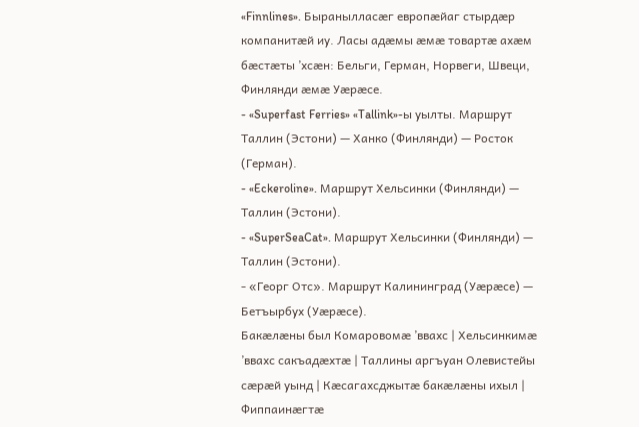«Finnlines». Быранылласæг европæйаг стырдæр компанитæй иу. Ласы адæмы æмæ товартæ ахæм бæстæты ’хсæн: Бельги, Герман, Норвеги, Швеци, Финлянди æмæ Уæрæсе.
- «Superfast Ferries» «Tallink»-ы уылты. Маршрут Таллин (Эстони) — Ханко (Финлянди) — Росток (Герман).
- «Eckeroline». Маршрут Хельсинки (Финлянди) — Таллин (Эстони).
- «SuperSeaCat». Маршрут Хельсинки (Финлянди) — Таллин (Эстони).
- «Георг Отс». Маршрут Калининград (Уæрæсе) — Бетъырбух (Уæрæсе).
Бакæлæны был Комаровомæ ’ввахс | Хельсинкимæ ’ввахс сакъадæхтæ | Таллины аргъуан Олевистейы сæрæй уынд | Кæсагахсджытæ бакæлæны ихыл |
Фиппаинæгтæ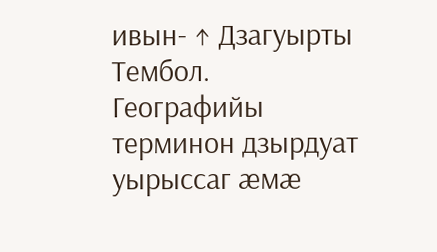ивын- ↑ Дзагуырты Тембол. Географийы терминон дзырдуат уырыссаг æмæ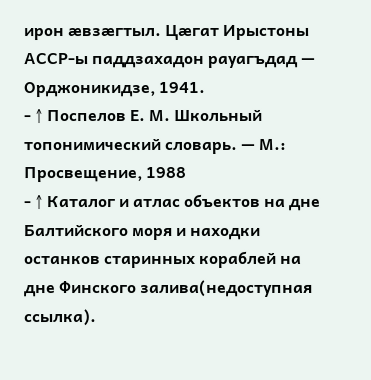ирон æвзæгтыл. Цæгат Ирыстоны АССР-ы паддзахадон рауагъдад — Орджоникидзе, 1941.
- ↑ Поспелов Е. М. Школьный топонимический словарь. — М.: Просвещение, 1988
- ↑ Каталог и атлас объектов на дне Балтийского моря и находки останков старинных кораблей на дне Финского залива(недоступная ссылка).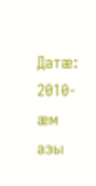Датæ: 2010-æм азы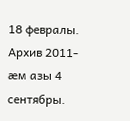18 февралы. Архив 2011-æм азы 4 сентябры.